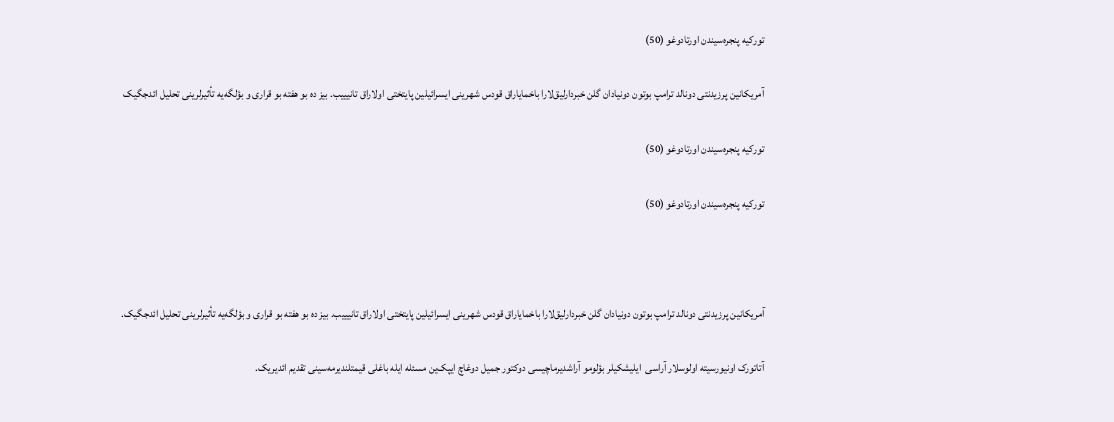تورکیه پنجره‌سیندن اورتادوغو (50)

آمریکا‌نین پرزیدنتی دونالد ترامپ بوتون دونیا‌دان گلن خبردارلیق‌لارا باخمایا‌راق قودس شهرینی ایسرائیلین پایتختی اولا‌راق تانیییب. بیز ده بو هفته بو قراری و بؤلگه‌یه تأثیرلرینی تحلیل ائدجگیک

تورکیه پنجره‌سیندن اورتادوغو (50)

تورکیه پنجره‌سیندن اورتادوغو (50)



آمریکا‌نین پرزیدنتی دونالد ترامپ بوتون دونیا‌دان گلن خبردارلیق‌لارا باخمایا‌راق قودس شهرینی ایسرائیلین پایتختی اولا‌راق تانیییب. بیز ده بو هفته بو قراری و بؤلگه‌یه تأثیرلرینی تحلیل ائدجگیک.

آتاتورک اونیورسیته اولوسلار آراسی  ایلیشکیلر بؤلومو آراشدیرماچیسی دوکتور جمیل دوغاچ ایپک‌ین مسئله ایله باغلی قیمتلندیرمه‌سینی تقدیم ائدیریک.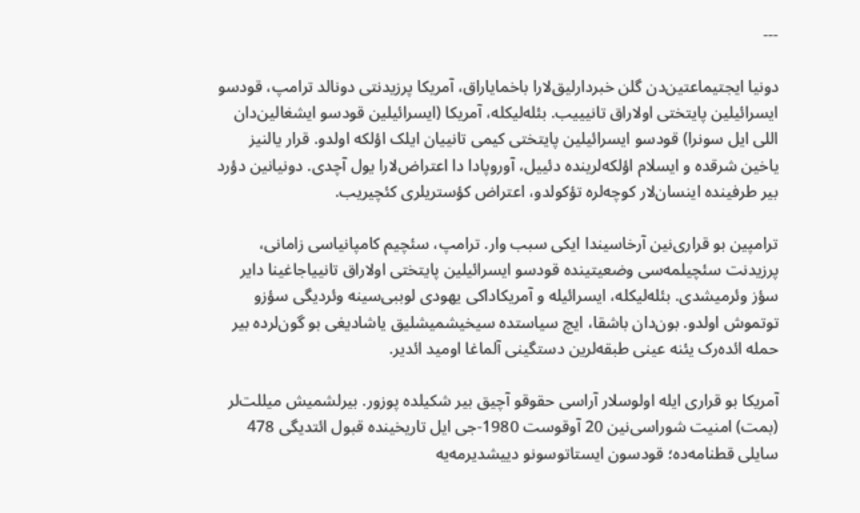---

دونیا ایجتیماعتین‌دن گلن خبردارلیق‌لارا باخمایا‌راق، آمریکا پرزیدنتی دونالد ترامپ، قودسو ایسرائیلین پایتختی اولا‌راق تانیییب. بئله‌لیکله، آمریکا (ایسرائیلین قودسو ایشغالین‌دان اللی ایل سونرا) قودسو ایسرائیلین پایتختی کیمی تانییان ایلک اؤلکه اولدو. قرار یالنیز یاخین شرقده و ایسلام اؤلکه‌لرینده دئییل، آوروپادا دا اعتراض‌لارا یول آچدی. دونیانین دؤرد بیر طرفینده اینسان‌لار کوچه‌لره تؤکولدو، اعتراض کؤستریلری کئچیریب.

ترامپین بو قراری‌نین آرخاسیندا ایکی سبب وار. ترامپ، سئچیم کامپانیاسی زامانی، پرزیدنت سئچیلمه‌سی وضعیتینده قودسو ایسرائیلین پایتختی اولا‌راق تانییاجاغینا دایر سؤز وئرمیشدی. بئله‌لیکله، ایسرائیله و آمریکاداکی یهودی لوببی‌سینه وئردیگی سؤزو توتموش اولدو. بون‌دان باشقا، ایچ سیاستده سیخیشمیشلیق یاشادیغی بو گون‌لرده بیر حمله ائده‌رک یئنه عینی طبقه‌لرین دستگینی آلماغا اومید ائدیر.

آمریکا بو قراری ایله اولوسلار آراسی حقوقو آچیق بیر شکیلده پوزور. بیرلشمیش میللت‌لر (بمت) امنیت شوراسی‌نین 20 آوقوست 1980-جی ایل تاریخینده قبول ائتدیگی 478 سا‌یلی قطنامه‌ده؛ قودسون ایستاتوسونو دییشدیرمه‌یه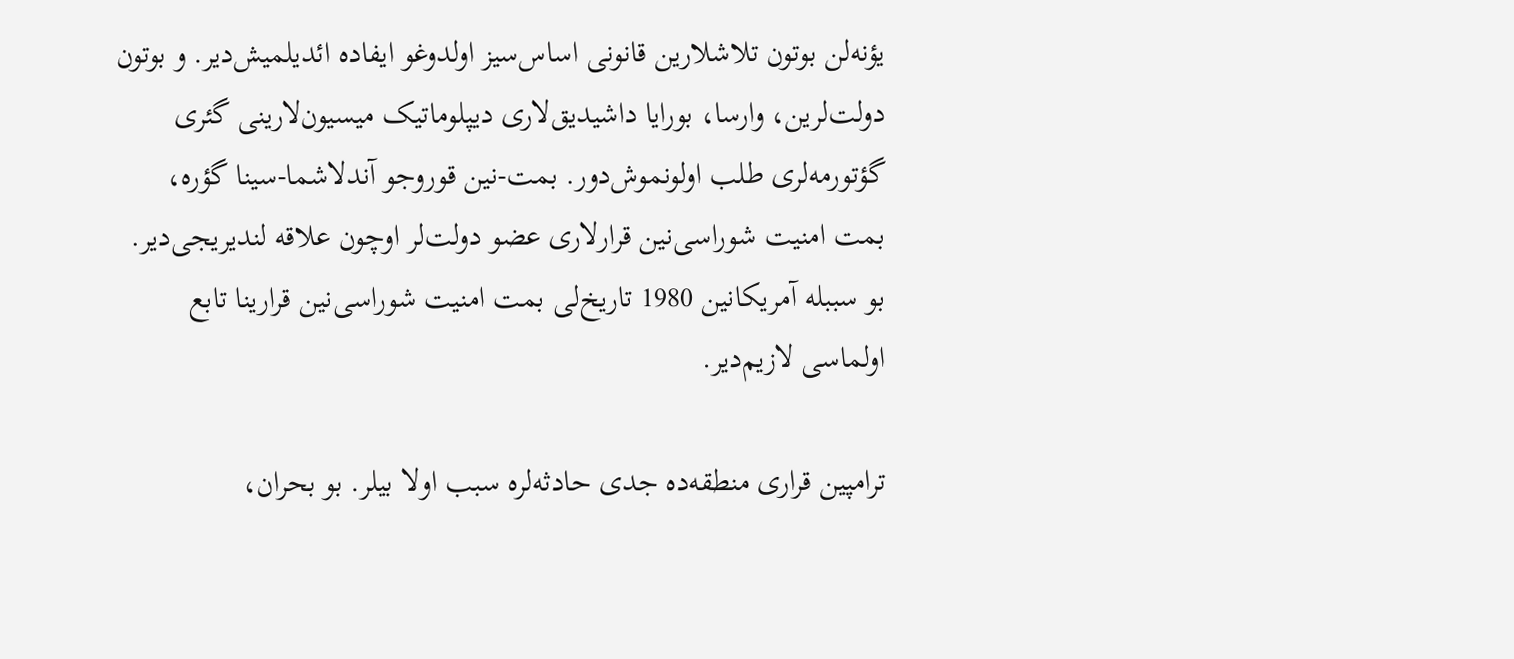یؤنه‌لن بوتون تلاشلارین قانونی اساس‌سیز اولدوغو ایفاده ائدیلمیش‌دیر. و بوتون دولت‌لرین، وارسا، بورایا داشیدیق‌لاری دیپلوماتیک میسیون‌لارینی گئری گؤتورمه‌لری طلب اولونموش‌دور. بمت-نین قوروجو آندلاشما-سینا گؤره، بمت امنیت شوراسی‌نین قرارلاری عضو دولت‌لر اوچون علاقه لندیریجی‌دیر. بو سببله آمریکانین 1980 تاریخ‌لی بمت امنیت شوراسی‌نین قرارینا تابع اولماسی لازیم‌دیر.

ترامپین قراری منطقه‌ده جدی حادثه‌لره سبب اولا بیلر. بو بحران،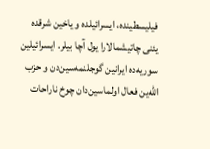فیلیسطینده، ایسرائیلده و یاخین شرقده یئنی چاتیشما‌لارا یول آچا بیلر. ایسرائیلین سوریه‌ده ایرانین گوجلنمه‌سین‌دن و حزب الله‌ین فعال اولماسین‌دان چوخ ناراحات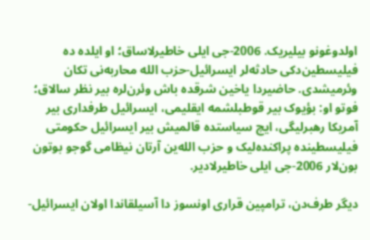اولدوغونو بیلیریک. 2006-جی ایلی خاطیرلاساق؛ او ایلده ده فیلیسطین‌دکی حادثه‌لر ایسرائیل-حزب الله محاربه‌نی تکان وئرمیشدی. حاضیردا یاخین شرقده باش وئرن‌لره بیر نظر سالاق؛ فوتو او: بؤیوک بیر قوطبلشمه ایقلیمی، ایسرائیل طرفداری بیر آمریکا رهبرلیگی، ایچ سیاستده قالمیش بیر ایسرائیل حکومتی فیلیسطینده پراکنده‌لیک و حزب الله‌ین آرتان نیظامی گوجو بوتون بون‌لار 2006-جی ایلی خاطیرلا‌دیر.

دیگر طرف‌دن، ترامپین قراری اونسوز دا آسیلقاندا اولان ایسرائیل-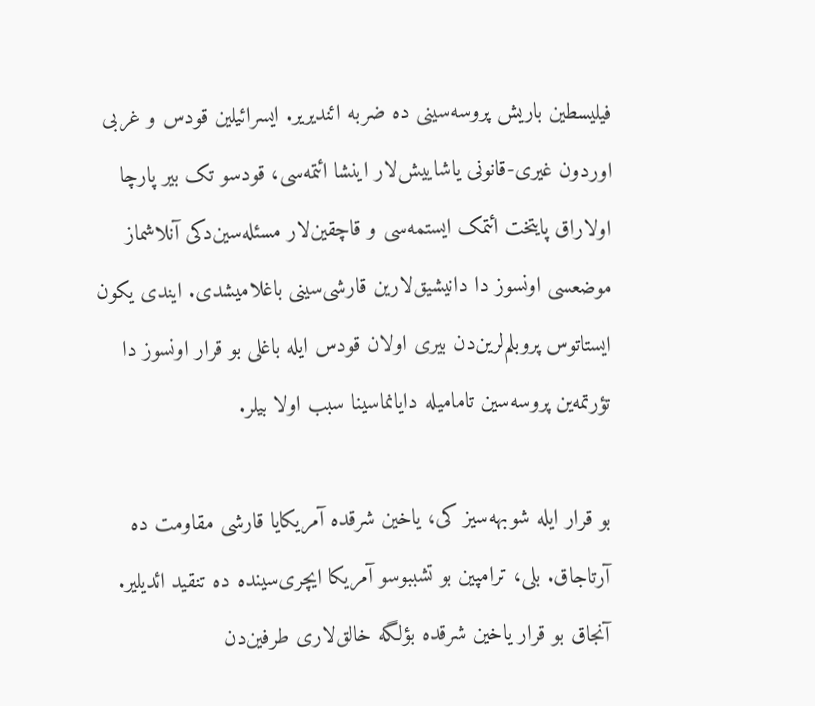فیلیسطین باریش پروسه‌سینی ده ضربه ائندیریر. ایسرائیلین قودس و غربی اوردون غیری-قانونی یاشاییش‌لار اینشا ائتمه‌سی، قودسو تک بیر پارچا اولا‌راق پایتخت ائتمک ایستمه‌سی و قاچقین‌لار مسئله‌سین‌دکی آنلاشماز موضعسی اونسوز دا دانیشیق‌لارین قارشی‌سینی باغلامیشدی. ایندی یکون ایستاتوس پروبلم‌لرین‌دن بیری اولان قودس ایله باغلی بو قرار اونسوز دا تؤرتمه‌ین پروسه‌سین تامامیله دایانماسینا سبب اولا بیلر.

بو قرار ایله شوبهه‌سیز کی، یاخین شرقده آمریکایا قارشی مقاومت ده آرتا‌جاق. بلی، ترامپین بو تشببوسو آمریکا ایچری‌سینده ده تنقید ائدیلیر. آنجاق بو قرار یاخین شرقده بؤلگه خالق‌لاری طرفین‌دن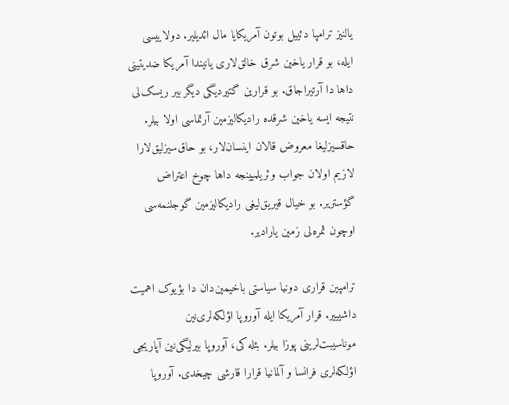یالنیز ترامپا دئییل بوتون آمریکایا مال ائدیلیر. دولاییسی ایله، بو قرار یاخین شرق خالق‌لاری یانیندا آمریکا ضدیتینی داها دا آرتیرا‌جاق. بو قرارین گتیردیگی دیگر بیر ریسک‌لی نتیجه ایسه یاخین شرقده رادیکالیزمین آرتماسی اولا بیلر. حاقسیزلیغا معروض قالان اینسان‌لار، بو حاق‌سیزلیق‌لارا لازیم اولان جواب وئریلمیینجه داها چوخ اعتراض گؤستریر. بو خیال قیریق‌لیغی رادیکالیزمین گوجلنمه‌سی اوچون ثمره‌لی زمین یارا‌دیر.

ترامپین قراری دونیا سیاستی باخیمین‌دان دا بؤیوک اهمیت داشیییر. قرار آمریکا ایله آوروپا اؤلکه‌لری‌نین موناسیبت‌لرینی پوزا بیلر. بئله کی، آوروپا بیرلیگی‌نین آپاریجی اؤلکه‌لری فرانسا و آلمانیا قرارا قارشی چیخدی. آوروپا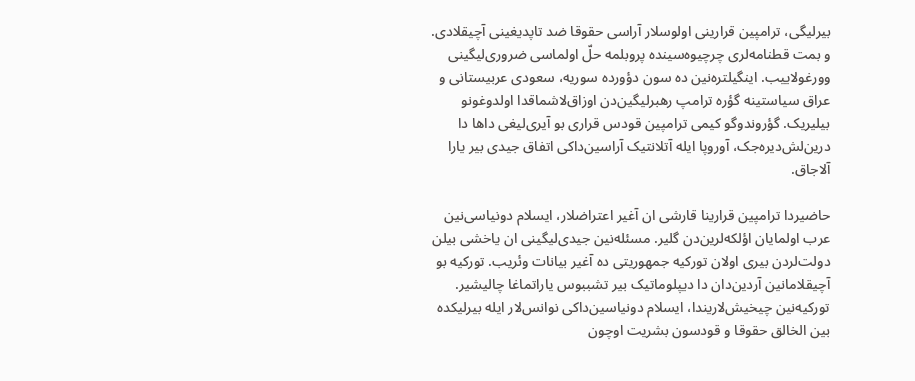بیرلیگی، ترامپین قرارینی اولوسلار آراسی حقوقا ضد تاپدیغینی آچیقلادی. و بمت قطنامه‌لری چرچیوه‌سینده پروبلمه حلّ اولماسی ضروری‌لیگینی وورغولاییب. اینگیلتره‌نین ده سون دؤورده سوریه، سعودی عربیستانی و عراق سیاستینه گؤره ترامپ رهبرلیگین‌دن اوزاق‌لاشماقدا اولدوغونو بیلیریک. گؤروندوگو کیمی ترامپین قودس قراری بو آیری‌لیغی داها دا درین‌لش‌دیره‌جک، آوروپا ایله آتلانتیک آراسین‌داکی اتفاق جیدی بیر یارا آلا‌جاق.

حاضیردا ترامپین قرارینا قارشی ان آغیر اعتراضلار، ایسلام دونیاسی‌نین عرب اولمایان اؤلکه‌لرین‌دن گلیر. مسئله‌نین جیدی‌لیگینی ان یاخشی بیلن دولت‌لردن بیری اولان تورکیه جمهوریتی ده آغیر بیانات وئریب. تورکیه بو آچیقلامانین آردین‌دان دا دیپلوماتیک بیر تشببوس یاراتماغا چالیشیر. تورکیه‌نین چیخیش‌لاریندا، ایسلام دونیاسین‌داکی نوانس‌لار ایله بیرلیکده بین الخالق حقوقا و قودسون بشریت اوچون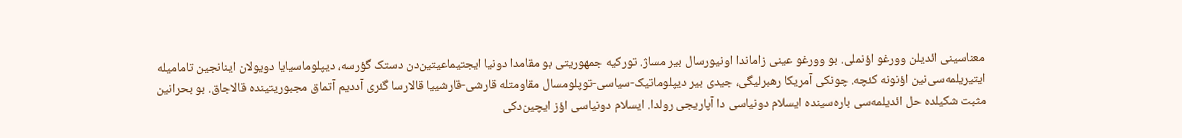معناسینی ائدیلن وورغو اؤنملی. بو وورغو عینی زاماندا اونیورسال بیر مساژ. تورکیه جمهوریتی بو مقامدا دونیا ایجتیماعیتین‌دن دستک گؤرسه، دیپلوماسیایا دویولان اینانجین تامامیله ایتیریلمه‌سی‌نین اؤنونه کئچه. چونکی آمریکا رهبرلیگی، جیدی بیر دیپلوماتیک-سیاسی-توپلومسال مقاومتله قارشی-قارشییا قالارسا گئری آددیم آتماق مجبوریتینده قالا‌جاق. بو بحرانین مثبت شکیلده حل ائدیلمه‌سی باره‌سینده ایسلام دونیاسی دا آپاریجی رولدا. ایسلام دونیاسی اؤز ایچین‌دکی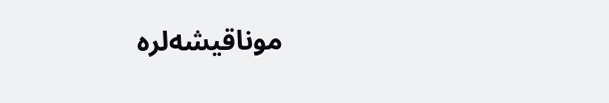موناقیشه‌لره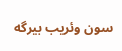سون وئریب بیرگه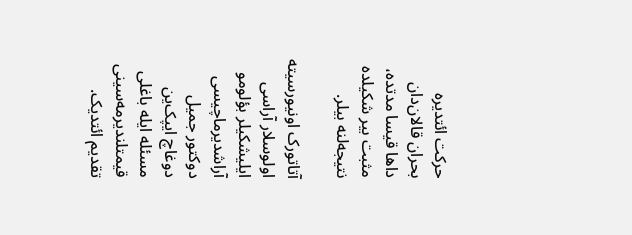حرکت ائتدیره بحران قالان‌دان داها قیسا مدتده، مثبت بیر شکیلده نتیجه‌لنه بیلر.

آتاتورک اونیورسیته اولوسلار آراسی  ایلیشکیلر بؤلومو آراشدیرماچیسی دوکتور جمیل دوغاچ ایپک‌ین مسئله ایله باغلی قیمتلندیرمه‌سینی تقدیم ائتدیک.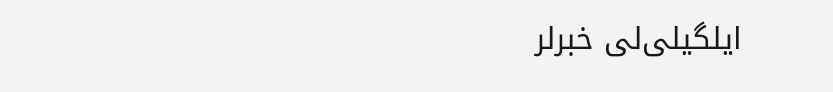ایلگیلی‌لی خبرلر